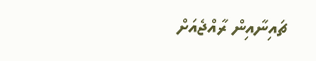ޗައިނާއިން ރާއްޖެއަށް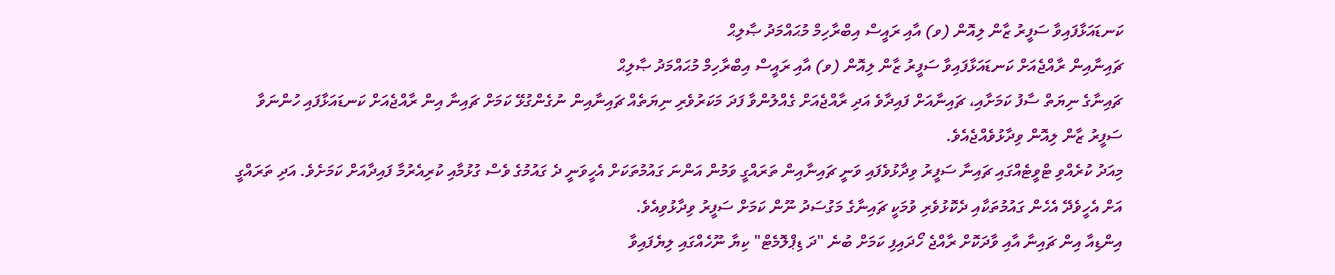ކަނޑައަޅާފައިވާ ސަފީރު ޒާން ލިއޮން (ވ) އާއި ރައީސް އިބްރާހިމް މުޙައްމަދު ޞާލިޙް
ޗައިނާއިން ރާއްޖެއަށް ކަނޑައަޅާފައިވާ ސަފީރު ޒާން ލިއޮން (ވ) އާއި ރައީސް އިބްރާހިމް މުޙައްމަދު ޞާލިޙް
ޗައިނާގެ ނިޔަތް ސާފު ކަމަށާއި، ޗައިނާއަށް ފައިދާވެ އަދި ރާއްޖެއަށް ގެއްލުންވާ ފަދަ މަކަރުވެރި ނިޔަތެއް ޗައިނާއިން ނުގެންގުޅޭ ކަމަށް ޗައިނާ އިން ރާއްޖެއަށް ކަނޑައަޅާފައި ހުންނަވާ ސަފީރު ޒާން ލިއޮން ވިދާޅުވެއްޖެއެވެ.
މިއަދު ކުރެއްވި ޓްވީޓެއްގައި ޗައިނާ ސަފީރު ވިދާޅުވެފައި ވަނީ ޗައިނާއިން ތަރައްގީ ވަމުން އަންނަ ގައުމުތަކަށް އެހީވަނީ ދެ ގައުމުގެ ވެސް ގުޅުމާއި ކުރިއެރުމާ ފައިދާއަށް ކަމަށެވެ. އަދި ތަރައްގީ އަށް އެހީވެދޭ އެހެން ގައުމުތަކާއި ދެކޮޅުވެރި ވުމަކީ ޗައިނާގެ މަގުސަދު ނޫން ކަމަށް ސަފީރު ވިދާޅުވިއެވެ.
އިންޑިއާ އިން ޗައިނާ އާއި ވާދަކޮށް ރާއްޖެ ހޯދައިފި ކަމަށް ބުނެ "ދަ ޑިޕްލޮމެޓް" ކިޔާ ނޫހެއްގައި ލިޔެފައިވާ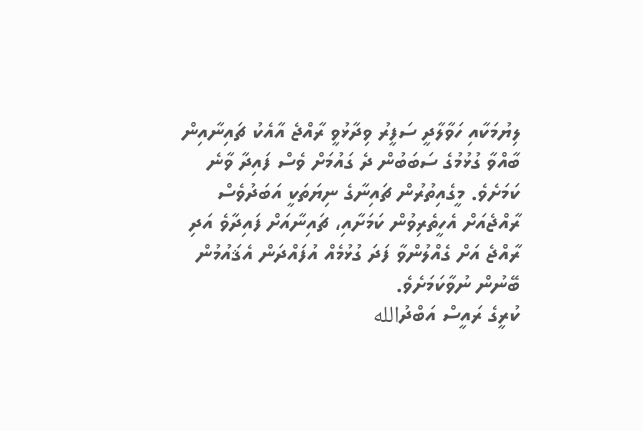ލިޔުމަކާއި ހަވާލާދީ ސަފީރު ވިދާޅުވީ ރާއްޖެ އާއެކު ޗައިނާއިން ބާއްވާ ގުޅުމުގެ ސަބަބުން ދެ ގައުމަށް ވެސް ފައިދާ ވާނެ ކަމަށެވެ. މީގެއިތުރުން ޗައިނާގެ ނިޔަތަކީ އަބަދުވެސް ރާއްޖެއަށް އެހީތެރިވުން ކަމަށާއި، ޗައިނާއަށް ފައިދާވެ އަދި ރާއްޖެ އަށް ގެއްލުންވާ ފަދަ ގުޅުމެއް އުފައްދަން އެޤައުމުން ބޭނުން ނުވާކަމަށެވެ.
ކުރީގެ ރައީސް އަބްދުالله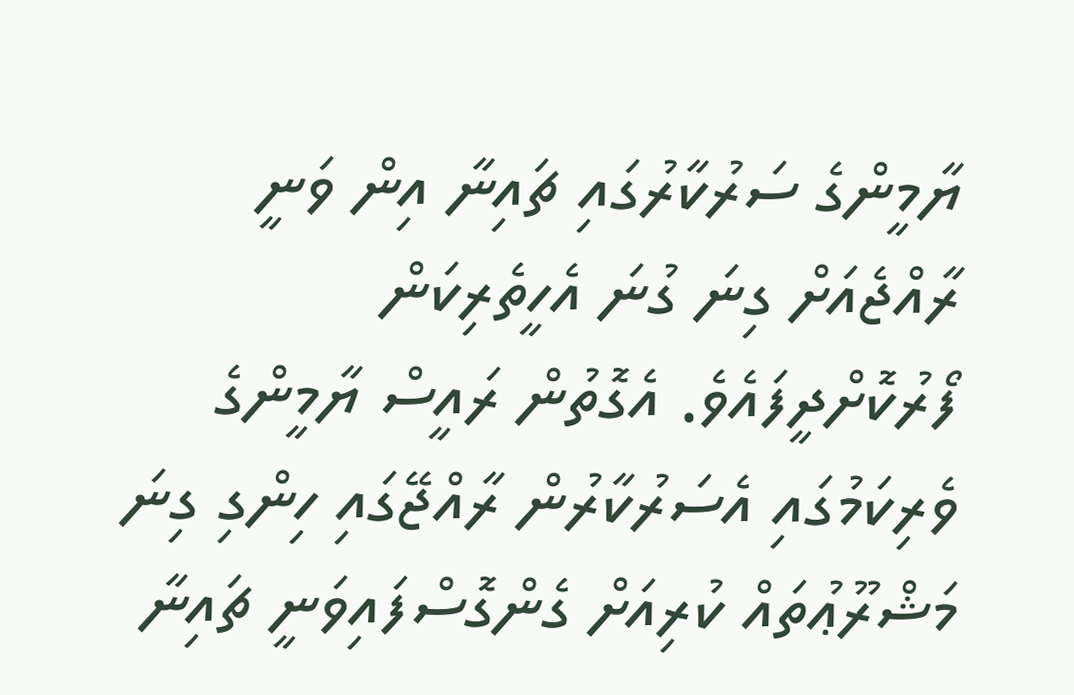ޔާމީންގެ ސަރުކާރުގައި ޗައިނާ އިން ވަނީ ރާއްޖެއަށް ގިނަ ގުނަ އެހީތެރިކަން ފޯރުކޮށްދީފައެވެ. އެގޮތުން ރައީސް ޔާމީންގެ ވެރިކަމުގައި އެސަރުކާރުން ރާއްޖޭގައި ހިންގި ގިނަ މަޝްރޫޢުތައް ކުރިއަށް ގެންގޮސްފައިވަނީ ޗައިނާ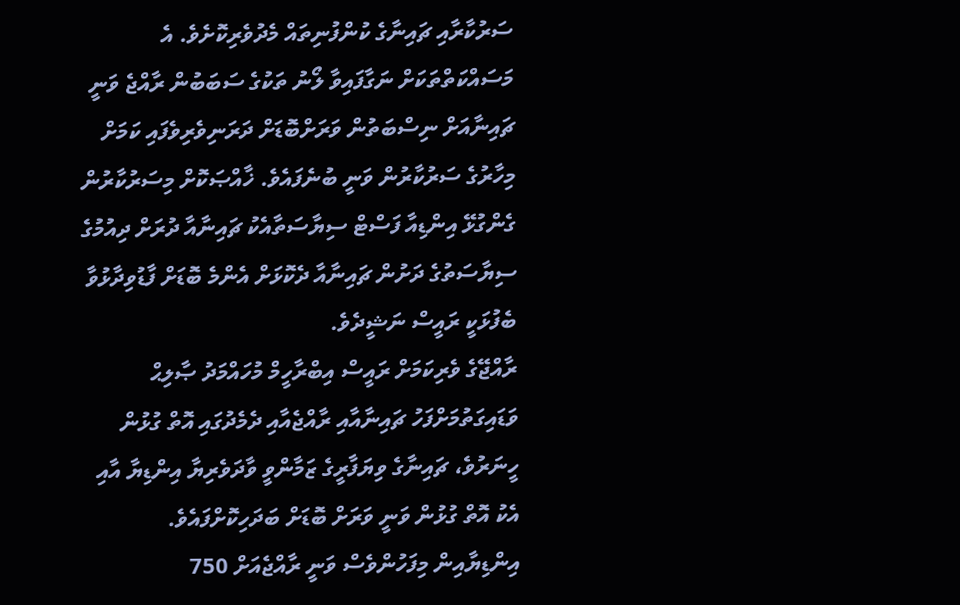ސަރުކާރާއި ޗައިނާގެ ކުންފުނިތައް މެދުވެރިކޮށެވެ. އެ މަސައްކަތްތަކަށް ނަގާފައިވާ ލޯނު ތަކުގެ ސަބަބުން ރާއްޖެ ވަނީ ޗައިނާއަށް ނިސްބަތުން ވަރަށްބޮޑަށް ދަރަނިވެރިވެފައި ކަމަށް މިހާރުގެ ސަރުކާރުން ވަނީ ބުނެފައެވެ. ޚާއްޞަކޮށް މިސަރުކާރުން ގެންގުޅޭ އިންޑިއާ ފަސްޓް ސިޔާސަތާއެކު ޗައިނާއާ ދުރަށް ދިއުމުގެ ސިޔާސަތުގެ ދަށުން ޗައިނާއާ ދެކޮޅަށް އެންމެ ބޮޑަށް ފާޑުވިދާޅުވާ ބެފުޅަކީ ރައީސް ނަޝީދެވެ.
ރާއްޖޭގެ ވެރިކަމަށް ރައީސް އިބްރާހީމް މުހައްމަދު ޞާލިޙް ވަޑައިގަތުމަށްފަހު ޗައިނާއާއި ރާއްޖެއާއި ދެމެދުގައި އޮތް ގުޅުން ހީނަރުވެ، ޗައިނާގެ ވިޔަފާރީގެ ޒަމާންވީ ވާދަވެރިޔާ އިންޑިޔާ އާއި އެކު އޮތް ގުޅުން ވަނީ ވަރަށް ބޮޑަށް ބަދަހިކޮށްފައެވެ. އިންޑިޔާއިން މިފަހުންވެސް ވަނީ ރާއްޖެއަށް 750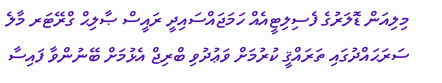މިލިއަން ޑޮލަރުގެ ފެސިލިޓީއެއް ހަމަޖައްސައިދީ ރައީސް ޞާލިޙް ގްރޭޓަރ މާލެ ސަރަޙައްދުގައި ތަރައްޤީ ކުރުމަށް ވަޢުދުވި ބްރިޖް އެޅުމަށް ބޭނުންވާ ފައިސާ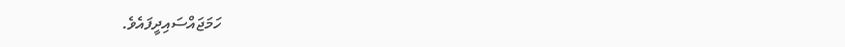ހަމަޖައްސައިދީފައެވެ.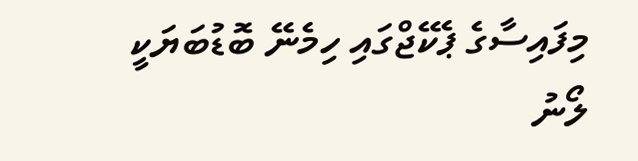މިފައިސާގެ ޕެކޭޖްގައި ހިމެނޭ ބޮޑުބަޔަކީ ލޯނު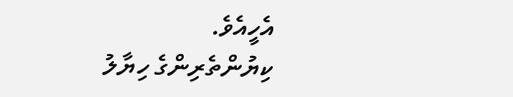އެހީއެވެ.
ކިޔުންތެރިންގެ ހިޔާލު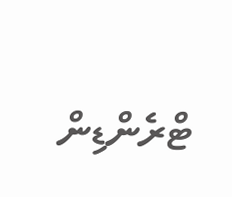ޓްރެންޑިން